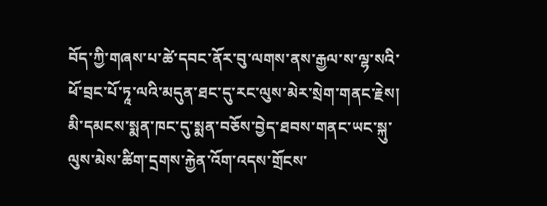བོད་ཀྱི་གཞས་པ་ཚེ་དབང་ནོར་བུ་ལགས་ནས་རྒྱལ་ས་ལྷ་སའི་ཕོ་བྲང་པོ་ཏཱ་ལའི་མདུན་ཐང་དུ་རང་ལུས་མེར་སྲེག་གནང་རྗེས། མི་དམངས་སྨན་ཁང་དུ་སྨན་བཅོས་བྱེད་ཐབས་གནང་ཡང་སྐུ་ལུས་མེས་ཚིག་དྲགས་རྐྱེན་འོག་འདས་གྲོངས་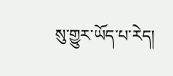སུ་གྱུར་ཡོད་པ་རེད།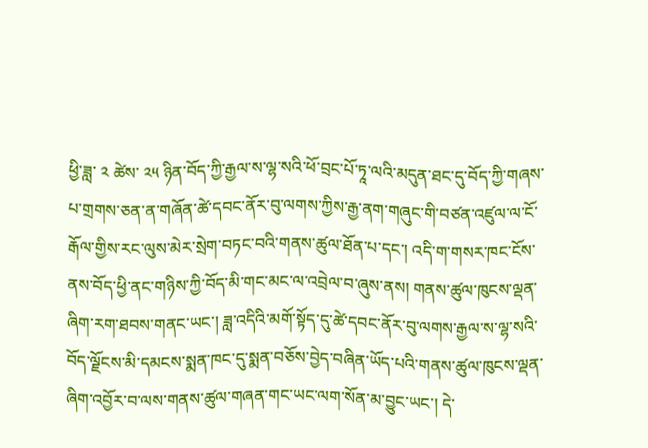ཕྱི་ཟླ་ ༢ ཚེས་ ༢༥ ཉིན་བོད་ཀྱི་རྒྱལ་ས་ལྷ་སའི་ཕོ་བྲང་པོ་ཏཱ་ལའི་མདུན་ཐང་དུ་བོད་ཀྱི་གཞས་པ་གྲགས་ཅན་ན་གཞོན་ཚེ་དབང་ནོར་བུ་ལགས་ཀྱིས་རྒྱ་ནག་གཞུང་གི་བཙན་འཛུལ་ལ་ངོ་རྒོལ་གྱིས་རང་ལུས་མེར་སྲེག་བཏང་བའི་གནས་ཚུལ་ཐོན་པ་དང་། འདི་ག་གསར་ཁང་ངོས་ནས་བོད་ཕྱི་ནང་གཉིས་ཀྱི་བོད་མི་གང་མང་ལ་འབྲེལ་བ་ཞུས་ནས། གནས་ཚུལ་ཁུངས་ལྡན་ཞིག་རག་ཐབས་གནང་ཡང་། ཟླ་འདིའི་མགོ་སྟོད་དུ་ཚེ་དབང་ནོར་བུ་ལགས་རྒྱལ་ས་ལྷ་སའི་བོད་ལྗོངས་མི་དམངས་སྨན་ཁང་དུ་སྨན་བཅོས་བྱེད་བཞིན་ཡོད་པའི་གནས་ཚུལ་ཁུངས་ལྡན་ཞིག་འབྱོར་བ་ལས་གནས་ཚུལ་གཞན་གང་ཡང་ལག་སོན་མ་བྱུང་ཡང་། དེ་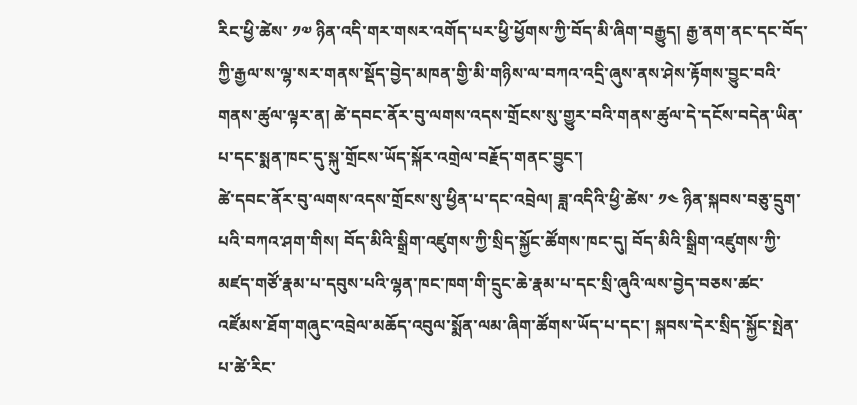རིང་ཕྱི་ཚེས་ ༡༧ ཉིན་འདི་གར་གསར་འགོད་པར་ཕྱི་ཕྱོགས་ཀྱི་བོད་མི་ཞིག་བརྒྱུད། རྒྱ་ནག་ནང་དང་བོད་ཀྱི་རྒྱལ་ས་ལྷ་སར་གནས་སྡོད་བྱེད་མཁན་གྱི་མི་གཉིས་ལ་བཀའ་འདྲི་ཞུས་ནས་ཤེས་རྟོགས་བྱུང་བའི་གནས་ཚུལ་ལྟར་ན། ཚེ་དབང་ནོར་བུ་ལགས་འདས་གྲོངས་སུ་གྱུར་བའི་གནས་ཚུལ་དེ་དངོས་བདེན་ཡིན་པ་དང་སྨན་ཁང་དུ་སྐུ་གྲོངས་ཡོད་སྐོར་འགྲེལ་བརྗོད་གནང་བྱུང་།
ཚེ་དབང་ནོར་བུ་ལགས་འདས་གྲོངས་སུ་ཕྱིན་པ་དང་འབྲེལ། ཟླ་འདིའི་ཕྱི་ཚེས་ ༡༤ ཉིན་སྐབས་བཅུ་དྲུག་པའི་བཀའ་ཤག་གིས། བོད་མིའི་སྒྲིག་འཛུགས་ཀྱི་སྲིད་སྐྱོང་ཚོགས་ཁང་དུ། བོད་མིའི་སྒྲིག་འཛུགས་ཀྱི་མཛད་གཙོ་རྣམ་པ་དབུས་པའི་ལྷན་ཁང་ཁག་གི་དྲུང་ཆེ་རྣམ་པ་དང་སྲི་ཞུའི་ལས་བྱེད་བཅས་ཚང་འཛོམས་ཐོག་གཞུང་འབྲེལ་མཆོད་འབུལ་སྨོན་ལམ་ཞིག་ཚོགས་ཡོད་པ་དང་། སྐབས་དེར་སྲིད་སྐྱོང་སྤེན་པ་ཚེ་རིང་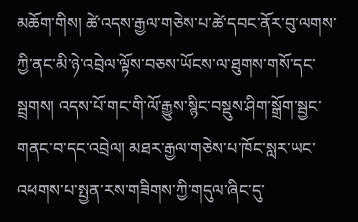མཆོག་གིས། ཚེ་འདས་རྒྱལ་གཅེས་པ་ཚེ་དབང་ནོར་བུ་ལགས་ཀྱི་ནང་མི་ཉེ་འབྲེལ་ལྟོས་བཅས་ཡོངས་ལ་ཐུགས་གསོ་དང་སྦྲགས། འདས་པོ་གང་གི་ལོ་རྒྱུས་སྙིང་བསྡུས་ཤིག་སྒྲོག་སྦྱང་གནང་བ་དང་འབྲེལ། མཐར་རྒྱལ་གཅེས་པ་ཁོང་སླར་ཡང་འཕགས་པ་སྤྱན་རས་གཟིགས་ཀྱི་གདུལ་ཞིང་དུ་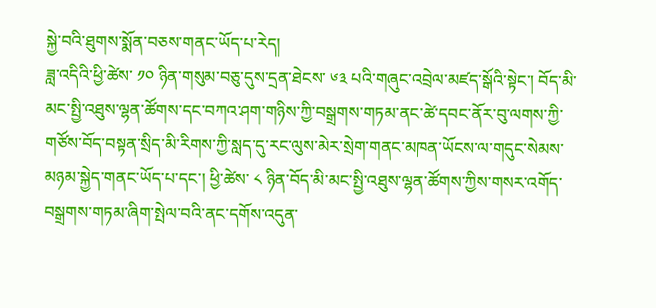སྐྱེ་བའི་ཐུགས་སྨོན་བཅས་གནང་ཡོད་པ་རེད།
ཟླ་འདིའི་ཕྱི་ཚེས་ ༡༠ ཉིན་གསུམ་བཅུ་དུས་དྲན་ཐེངས་ ༦༣ པའི་གཞུང་འབྲེལ་མཛད་སྒོའི་སྟེང་། བོད་མི་མང་སྤྱི་འཐུས་ལྷན་ཚོགས་དང་བཀའ་ཤག་གཉིས་ཀྱི་བསྒྲགས་གཏམ་ནང་ཚེ་དབང་ནོར་བུ་ལགས་ཀྱི་གཙོས་བོད་བསྟན་སྲིད་མི་རིགས་ཀྱི་སླད་དུ་རང་ལུས་མེར་སྲེག་གནང་མཁན་ཡོངས་ལ་གདུང་སེམས་མཉམ་སྐྱེད་གནང་ཡོད་པ་དང་། ཕྱི་ཚེས་ ༨ ཉིན་བོད་མི་མང་སྤྱི་འཐུས་ལྷན་ཚོགས་ཀྱིས་གསར་འགོད་བསྒྲགས་གཏམ་ཞིག་སྤེལ་བའི་ནང་དགོས་འདུན་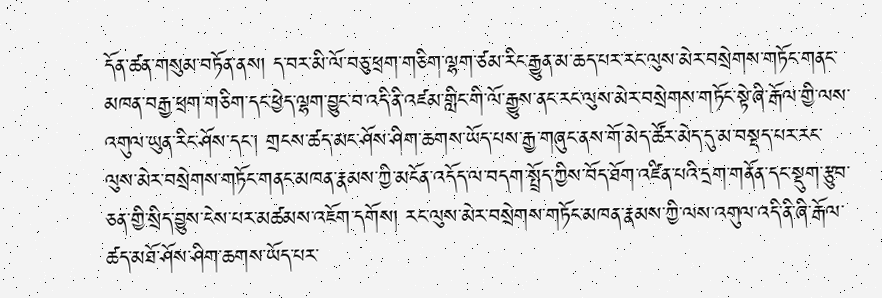དོན་ཚན་གསུམ་བཏོན་ནས། ད་བར་མི་ལོ་བཅུ་ཕྲག་གཅིག་ལྷག་ཙམ་རིང་རྒྱུན་མ་ཆད་པར་རང་ལུས་མེར་བསྲེགས་གཏོང་གནང་མཁན་བརྒྱ་ཕྲག་གཅིག་དང་ཕྱེད་ལྷག་བྱུང་བ་འདི་ནི་འཛམ་གླིང་གི་ལོ་རྒྱུས་ནང་རང་ལུས་མེར་བསྲེགས་གཏོང་སྟེ་ཞི་རྒོལ་གྱི་ལས་འགུལ་ཡུན་རིང་ཤོས་དང་། གྲངས་ཚད་མང་ཤོས་ཤིག་ཆགས་ཡོད་པས་རྒྱ་གཞུང་ནས་གོ་མེད་ཚོར་མེད་དུ་མ་བསྡད་པར་རང་ལུས་མེར་བསྲེགས་གཏོང་གནང་མཁན་རྣམས་ཀྱི་མངོན་འདོད་ལ་བདག་སྤྲོད་ཀྱིས་བོད་ཐོག་འཛིན་པའི་དྲག་གནོན་དང་སྡུག་རྩུབ་ཅན་གྱི་སྲིད་བྱུས་ངེས་པར་མཚམས་འཇོག་དགོས། རང་ལུས་མེར་བསྲེགས་གཏོང་མཁན་རྣམས་ཀྱི་ལས་འགུལ་འདི་ནི་ཞི་རྒོལ་ཚད་མཐོ་ཤོས་ཤིག་ཆགས་ཡོད་པར་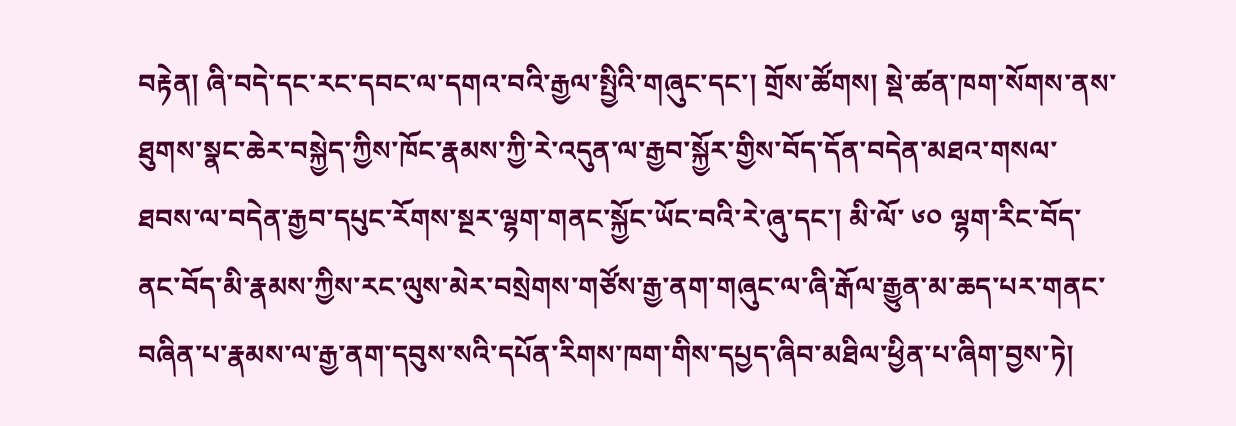བརྟེན། ཞི་བདེ་དང་རང་དབང་ལ་དགའ་བའི་རྒྱལ་སྤྱིའི་གཞུང་དང་། གྲོས་ཚོགས། སྡེ་ཚན་ཁག་སོགས་ནས་ཐུགས་སྣང་ཆེར་བསྐྱེད་ཀྱིས་ཁོང་རྣམས་ཀྱི་རེ་འདུན་ལ་རྒྱབ་སྐྱོར་གྱིས་བོད་དོན་བདེན་མཐའ་གསལ་ཐབས་ལ་བདེན་རྒྱབ་དཔུང་རོགས་སྔར་ལྷག་གནང་སྐྱོང་ཡོང་བའི་རེ་ཞུ་དང་། མི་ལོ་ ༦༠ ལྷག་རིང་བོད་ནང་བོད་མི་རྣམས་ཀྱིས་རང་ལུས་མེར་བསྲེགས་གཙོས་རྒྱ་ནག་གཞུང་ལ་ཞི་རྒོལ་རྒྱུན་མ་ཆད་པར་གནང་བཞིན་པ་རྣམས་ལ་རྒྱ་ནག་དབུས་སའི་དཔོན་རིགས་ཁག་གིས་དཔྱད་ཞིབ་མཐིལ་ཕྱིན་པ་ཞིག་བྱས་ཏེ།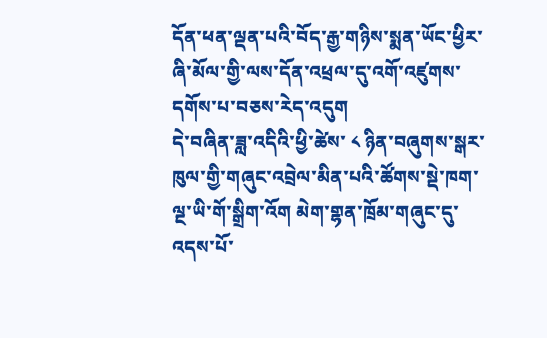དོན་ཕན་ལྡན་པའི་བོད་རྒྱ་གཉིས་སྨན་ཡོང་ཕྱིར་ཞི་མོལ་གྱི་ལས་དོན་འཕྲལ་དུ་འགོ་འཛུགས་དགོས་པ་བཅས་རེད་འདུག
དེ་བཞིན་ཟླ་འདིའི་ཕྱི་ཚེས་ ༨ ཉིན་བཞུགས་སྒར་ཁུལ་གྱི་གཞུང་འབྲེལ་མིན་པའི་ཚོགས་སྡེ་ཁག་ལྔ་ཡི་གོ་སྒྲིག་འོག མེག་གྷན་ཁྲོམ་གཞུང་དུ་འདས་པོ་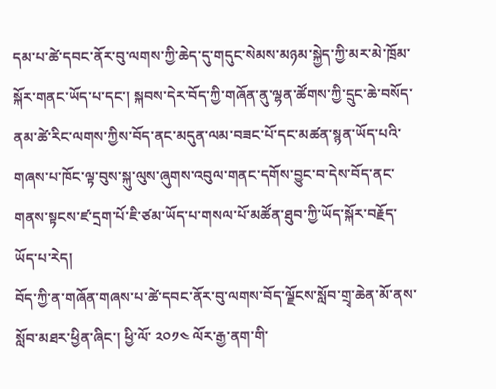དམ་པ་ཚེ་དབང་ནོར་བུ་ལགས་ཀྱི་ཆེད་དུ་གདུང་སེམས་མཉམ་སྐྱེད་ཀྱི་མར་མེ་ཁྲོམ་སྐོར་གནང་ཡོད་པ་དང་། སྐབས་དེར་བོད་ཀྱི་གཞོན་ནུ་ལྷན་ཚོགས་ཀྱི་དྲུང་ཆེ་བསོད་ནམ་ཚེ་རིང་ལགས་ཀྱིས་བོད་ནང་མདུན་ལམ་བཟང་པོ་དང་མཚན་སྙན་ཡོད་པའི་གཞས་པ་ཁོང་ལྟ་བུས་སྐུ་ལུས་ཞུགས་འབུལ་གནང་དགོས་བྱུང་བ་དེས་བོད་ནང་གནས་སྟངས་ཛ་དྲག་པོ་ཇི་ཙམ་ཡོད་པ་གསལ་པོ་མཚོན་ཐུབ་ཀྱི་ཡོད་སྐོར་བརྗོད་ཡོད་པ་རེད།
བོད་ཀྱི་ན་གཞོན་གཞས་པ་ཚེ་དབང་ནོར་བུ་ལགས་བོད་ལྗོངས་སློབ་གྲྭ་ཆེན་མོ་ནས་སློབ་མཐར་ཕྱིན་ཞིང་། ཕྱི་ལོ་ ༢༠༡༤ ལོར་རྒྱ་ནག་གི་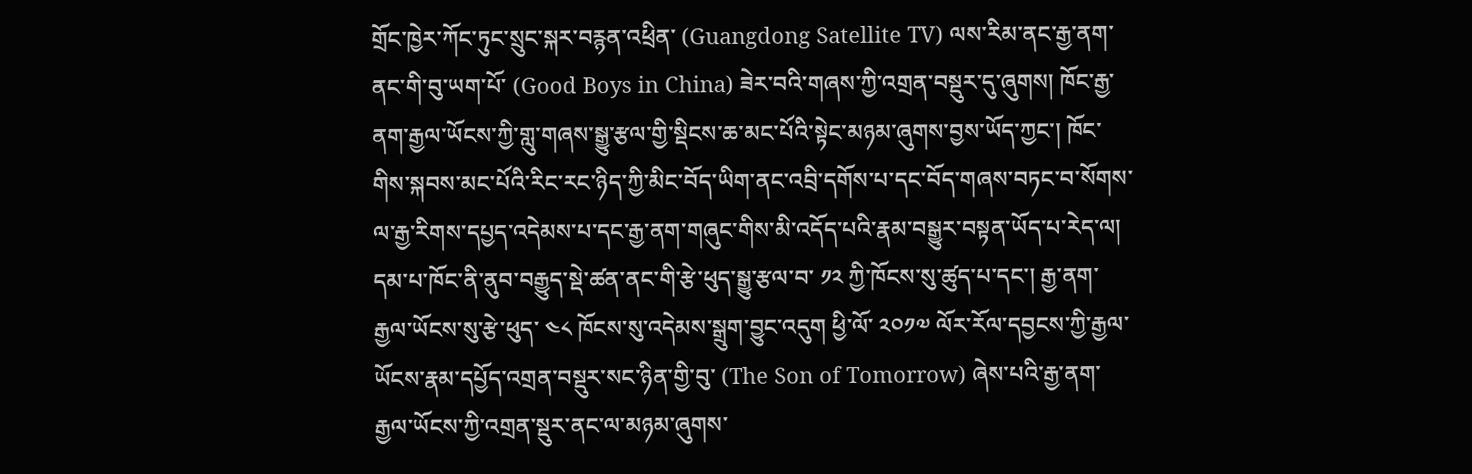གྲོང་ཁྱེར་ཀོང་ཏུང་སྲུང་སྐར་བརྙན་འཕྲིན་ (Guangdong Satellite TV) ལས་རིམ་ནང་རྒྱ་ནག་ནང་གི་བུ་ཡག་པོ་ (Good Boys in China) ཟེར་བའི་གཞས་ཀྱི་འགྲན་བསྡུར་དུ་ཞུགས། ཁོང་རྒྱ་ནག་རྒྱལ་ཡོངས་ཀྱི་གླུ་གཞས་སྒྱུ་རྩལ་གྱི་སྡིངས་ཆ་མང་པོའི་སྟེང་མཉམ་ཞུགས་བྱས་ཡོད་ཀྱང་། ཁོང་གིས་སྐབས་མང་པོའི་རིང་རང་ཉིད་ཀྱི་མིང་བོད་ཡིག་ནང་འབྲི་དགོས་པ་དང་བོད་གཞས་བཏང་བ་སོགས་ལ་རྒྱ་རིགས་དཔྱད་འདེམས་པ་དང་རྒྱ་ནག་གཞུང་གིས་མི་འདོད་པའི་རྣམ་བསྒྱུར་བསྟན་ཡོད་པ་རེད་ལ། དམ་པ་ཁོང་ནི་ནུབ་བརྒྱུད་སྡེ་ཚན་ནང་གི་རྩེ་ཕུད་སྒྱུ་རྩལ་བ་ ༡༢ ཀྱི་ཁོངས་སུ་ཚུད་པ་དང་། རྒྱ་ནག་རྒྱལ་ཡོངས་སུ་རྩེ་ཕུད་ ༤༨ ཁོངས་སུ་འདེམས་སྒྲུག་བྱུང་འདུག ཕྱི་ལོ་ ༢༠༡༧ ལོར་རོལ་དབྱངས་ཀྱི་རྒྱལ་ཡོངས་རྣམ་དཔྱོད་འགྲན་བསྡུར་སང་ཉིན་གྱི་བུ་ (The Son of Tomorrow) ཞེས་པའི་རྒྱ་ནག་རྒྱལ་ཡོངས་ཀྱི་འགྲན་སྡུར་ནང་ལ་མཉམ་ཞུགས་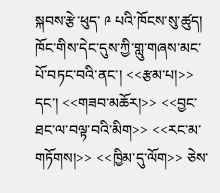སྐབས་རྩེ་ཕུད་ ༩ པའི་ཁོངས་སུ་ཚུད། ཁོང་གིས་དེང་དུས་ཀྱི་གླུ་གཞས་མང་པོ་བཏང་བའི་ནང་། <<རྩམ་པ།>> དང་། <<གཟབ་མཆོར།>> <<བྱང་ཐང་ལ་བལྟ་བའི་མིག>> <<རང་མ་གཏོགས།>> <<ཁྱིམ་དུ་ལོག>> ཅེས་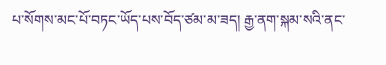པ་སོགས་མང་པོ་བཏང་ཡོད་པས་བོད་ཙམ་མ་ཟད། རྒྱ་ནག་སྐམ་སའི་ནང་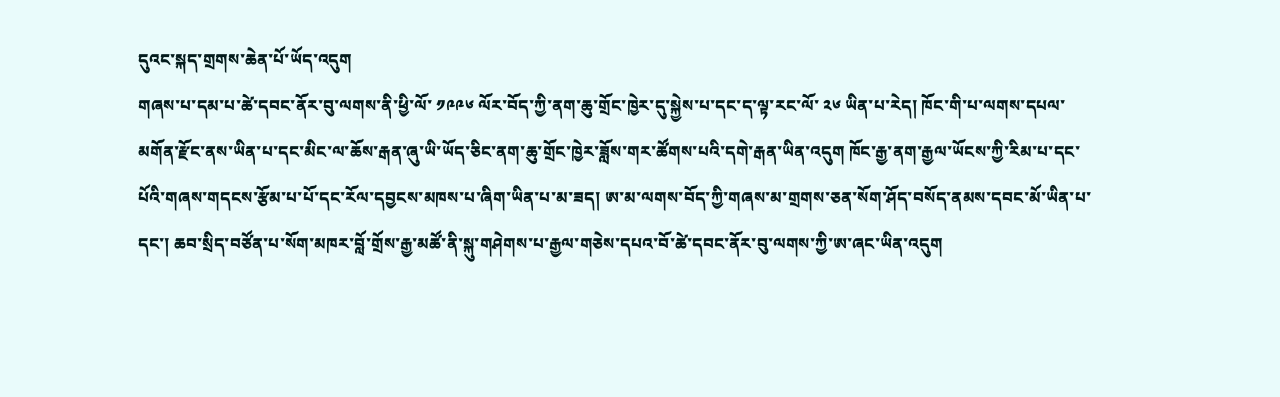དུའང་སྐད་གྲགས་ཆེན་པོ་ཡོད་འདུག
གཞས་པ་དམ་པ་ཚེ་དབང་ནོར་བུ་ལགས་ནི་ཕྱི་ལོ་ ༡༩༩༦ ལོར་བོད་ཀྱི་ནག་ཆུ་གྲོང་ཁྱེར་དུ་སྐྱེས་པ་དང་ད་ལྟ་རང་ལོ་ ༢༦ ཡིན་པ་རེད། ཁོང་གི་པ་ལགས་དཔལ་མགོན་རྫོང་ནས་ཡིན་པ་དང་མིང་ལ་ཆོས་རྒན་ཞུ་ཡི་ཡོད་ཅིང་ནག་ཆུ་གྲོང་ཁྱེར་ཟློས་གར་ཚོགས་པའི་དགེ་རྒན་ཡིན་འདུག ཁོང་རྒྱ་ནག་རྒྱལ་ཡོངས་ཀྱི་རིམ་པ་དང་པོའི་གཞས་གདངས་རྩོམ་པ་པོ་དང་རོལ་དབྱངས་མཁས་པ་ཞིག་ཡིན་པ་མ་ཟད། ཨ་མ་ལགས་བོད་ཀྱི་གཞས་མ་གྲགས་ཅན་སོག་ཤོད་བསོད་ནམས་དབང་མོ་ཡིན་པ་དང་། ཆབ་སྲིད་བཙོན་པ་སོག་མཁར་བློ་གྲོས་རྒྱ་མཚོ་ནི་སྐུ་གཤེགས་པ་རྒྱལ་གཅེས་དཔའ་བོ་ཚེ་དབང་ནོར་བུ་ལགས་ཀྱི་ཨ་ཞང་ཡིན་འདུག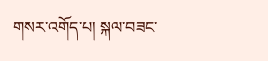གསར་འགོད་པ། སྐལ་བཟང་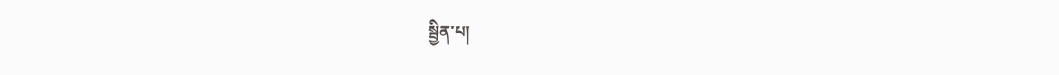སྦྱིན་པ།